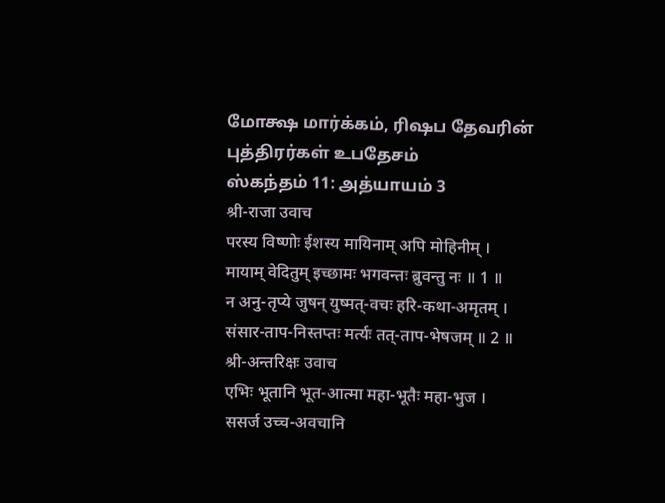மோக்ஷ மார்க்கம், ரிஷப தேவரின் புத்திரர்கள் உபதேசம்
ஸ்கந்தம் 11: அத்யாயம் 3
श्री-राजा उवाच
परस्य विष्णोः ईशस्य मायिनाम् अपि मोहिनीम् ।
मायाम् वेदितुम् इच्छामः भगवन्तः ब्रुवन्तु नः ॥ 1 ॥
न अनु-तृप्ये जुषन् युष्मत्-वचः हरि-कथा-अमृतम् ।
संसार-ताप-निस्तप्तः मर्त्यः तत्-ताप-भेषजम् ॥ 2 ॥
श्री-अन्तरिक्षः उवाच
एभिः भूतानि भूत-आत्मा महा-भूतैः महा-भुज ।
ससर्ज उच्च-अवचानि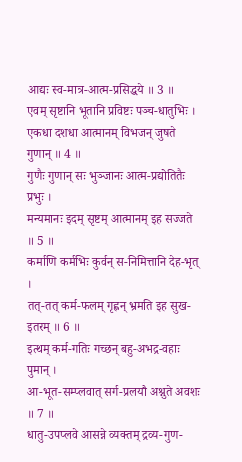आद्यः स्व-मात्र-आत्म-प्रसिद्धये ॥ 3 ॥
एवम् सृष्टानि भूतानि प्रविष्टः पञ्च-धातुभिः ।
एकधा दशधा आत्मानम् विभजन् जुषते गुणान् ॥ 4 ॥
गुणैः गुणान् सः भुञ्जानः आत्म-प्रद्योतितैः प्रभुः ।
मन्यमानः इदम् सृष्टम् आत्मानम् इह सज्जते ॥ 5 ॥
कर्माणि कर्मभिः कुर्वन् स-निमित्तानि देह-भृत् ।
तत्-तत् कर्म-फलम् गृह्णन् भ्रमति इह सुख-इतरम् ॥ 6 ॥
इत्थम् कर्म-गतिः गच्छन् बहु-अभद्र-वहाः पुमान् ।
आ-भूत-सम्प्लवात् सर्ग-प्रलयौ अश्नुते अवशः ॥ 7 ॥
धातु-उपप्लवे आसन्ने व्यक्तम् द्रव्य-गुण-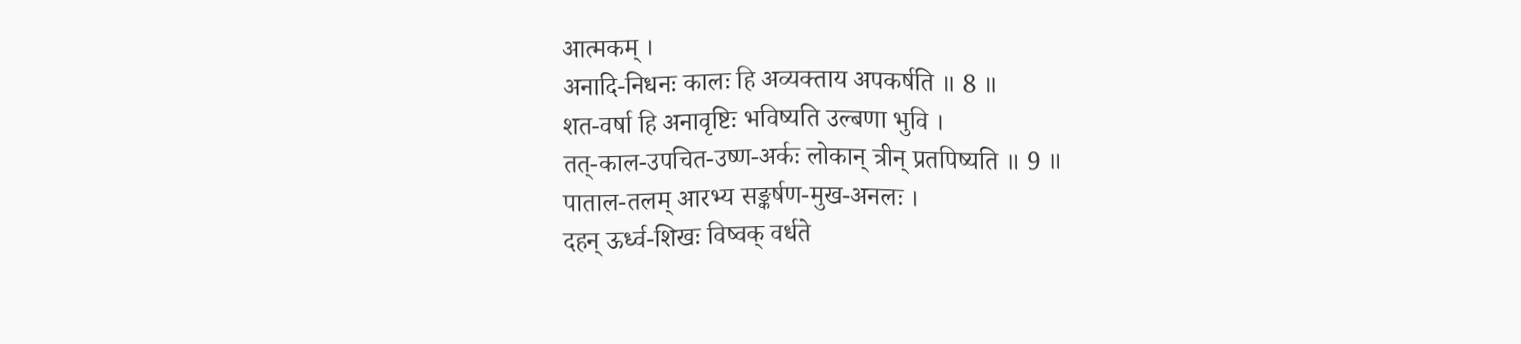आत्मकम् ।
अनादि-निधनः कालः हि अव्यक्ताय अपकर्षति ॥ 8 ॥
शत-वर्षा हि अनावृष्टिः भविष्यति उल्बणा भुवि ।
तत्-काल-उपचित-उष्ण-अर्कः लोकान् त्रीन् प्रतपिष्यति ॥ 9 ॥
पाताल-तलम् आरभ्य सङ्कर्षण-मुख-अनलः ।
दहन् ऊर्ध्व-शिखः विष्वक् वर्धते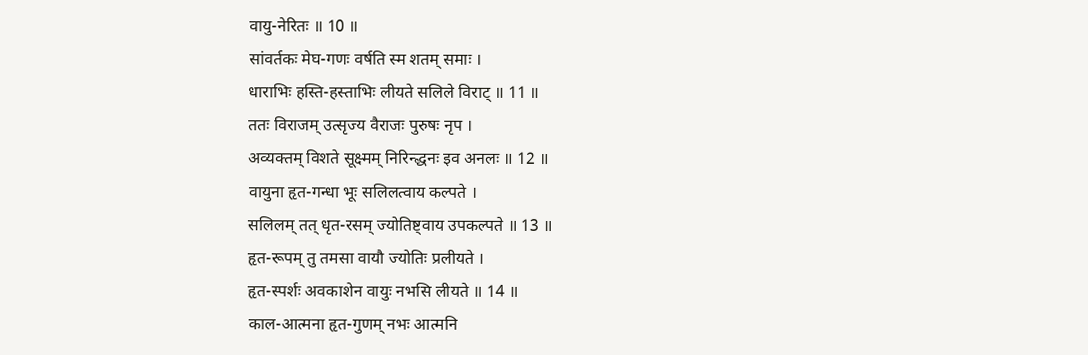वायु-नेरितः ॥ 10 ॥
सांवर्तकः मेघ-गणः वर्षति स्म शतम् समाः ।
धाराभिः हस्ति-हस्ताभिः लीयते सलिले विराट् ॥ 11 ॥
ततः विराजम् उत्सृज्य वैराजः पुरुषः नृप ।
अव्यक्तम् विशते सूक्ष्मम् निरिन्द्धनः इव अनलः ॥ 12 ॥
वायुना हृत-गन्धा भूः सलिलत्वाय कल्पते ।
सलिलम् तत् धृत-रसम् ज्योतिष्ट्वाय उपकल्पते ॥ 13 ॥
हृत-रूपम् तु तमसा वायौ ज्योतिः प्रलीयते ।
हृत-स्पर्शः अवकाशेन वायुः नभसि लीयते ॥ 14 ॥
काल-आत्मना हृत-गुणम् नभः आत्मनि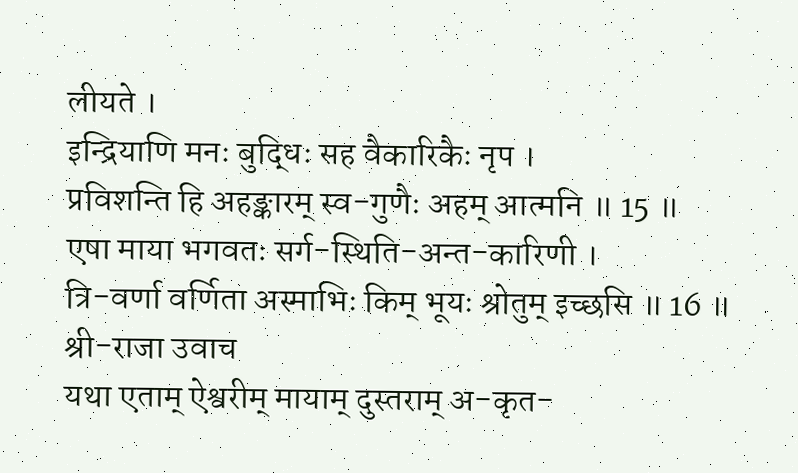लीयते ।
इन्द्रियाणि मनः बुद्धिः सह वैकारिकैः नृप ।
प्रविशन्ति हि अहङ्कारम् स्व-गुणैः अहम् आत्मनि ॥ 15 ॥
एषा माया भगवतः सर्ग-स्थिति-अन्त-कारिणी ।
त्रि-वर्णा वर्णिता अस्माभिः किम् भूयः श्रोतुम् इच्छसि ॥ 16 ॥
श्री-राजा उवाच
यथा एताम् ऐश्वरीम् मायाम् दुस्तराम् अ-कृत-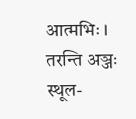आत्मभिः ।
तरन्ति अञ्जः स्थूल-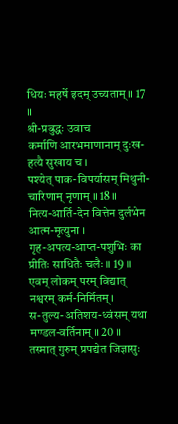धियः महर्षे इदम् उच्यताम् ॥ 17 ॥
श्री-प्रबुद्धः उवाच
कर्माणि आरभमाणानाम् दुःख-हत्यै सुखाय च ।
पश्येत् पाक-विपर्यासम् मिथुनी-चारिणाम् नृणाम् ॥ 18 ॥
नित्य-आर्ति-देन वित्तेन दुर्लभेन आत्म-मृत्युना ।
गृह-अपत्य-आप्त-पशुभिः का प्रीतिः साधितैः चलैः ॥ 19 ॥
एवम् लोकम् परम् विद्यात् नश्वरम् कर्म-निर्मितम् ।
स-तुल्य-अतिशय-ध्वंसम् यथा मण्डल-वर्तिनाम् ॥ 20 ॥
तस्मात् गुरुम् प्रपद्येत जिज्ञासुः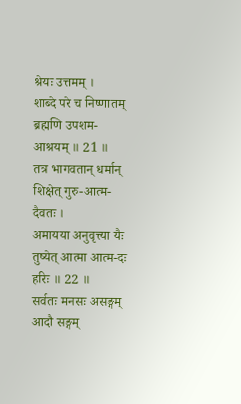श्रेयः उत्तमम् ।
शाब्दे परे च निष्णातम् ब्रह्मणि उपशम-आश्रयम् ॥ 21 ॥
तत्र भागवतान् धर्मान् शिक्षेत् गुरु-आत्म-दैवतः ।
अमायया अनुवृत्त्या यैः तुष्येत् आत्मा आत्म-दः हरिः ॥ 22 ॥
सर्वतः मनसः असङ्गम् आदौ सङ्गम्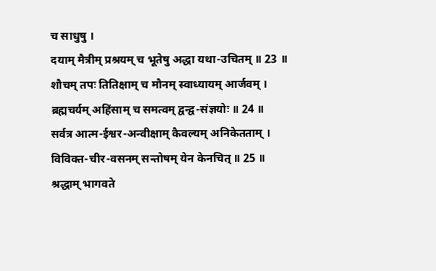च साधुषु ।
दयाम् मैत्रीम् प्रश्रयम् च भूतेषु अद्धा यथा-उचितम् ॥ 23 ॥
शौचम् तपः तितिक्षाम् च मौनम् स्वाध्यायम् आर्जवम् ।
ब्रह्मचर्यम् अहिंसाम् च समत्वम् द्वन्द्व-संज्ञयोः ॥ 24 ॥
सर्वत्र आत्म-ईश्वर-अन्वीक्षाम् कैवल्यम् अनिकेतताम् ।
विविक्त-चीर-वसनम् सन्तोषम् येन केनचित् ॥ 25 ॥
श्रद्धाम् भागवते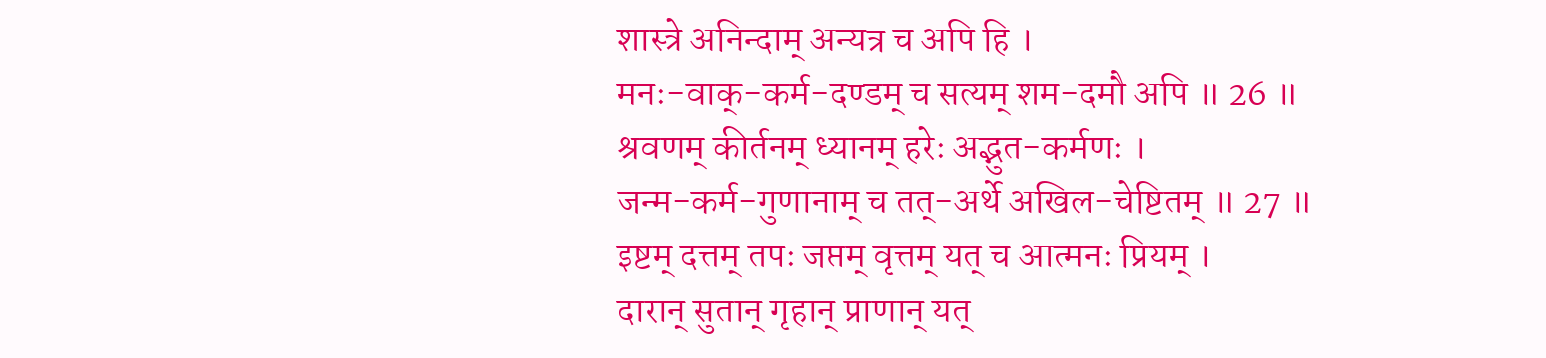शास्त्रे अनिन्दाम् अन्यत्र च अपि हि ।
मनः-वाक्-कर्म-दण्डम् च सत्यम् शम-दमौ अपि ॥ 26 ॥
श्रवणम् कीर्तनम् ध्यानम् हरेः अद्भुत-कर्मणः ।
जन्म-कर्म-गुणानाम् च तत्-अर्थे अखिल-चेष्टितम् ॥ 27 ॥
इष्टम् दत्तम् तपः जप्तम् वृत्तम् यत् च आत्मनः प्रियम् ।
दारान् सुतान् गृहान् प्राणान् यत्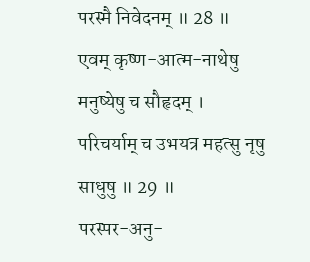परस्मै निवेदनम् ॥ 28 ॥
एवम् कृष्ण-आत्म-नाथेषु मनुष्येषु च सौहृदम् ।
परिचर्याम् च उभयत्र महत्सु नृषु साधुषु ॥ 29 ॥
परस्पर-अनु-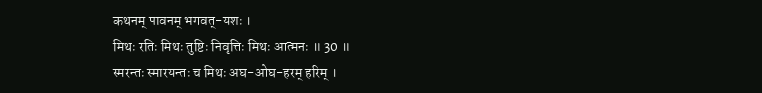कथनम् पावनम् भगवत्-यशः ।
मिथः रतिः मिथः तुष्टिः निवृत्तिः मिथः आत्मनः ॥ 30 ॥
स्मरन्तः स्मारयन्तः च मिथः अघ-ओघ-हरम् हरिम् ।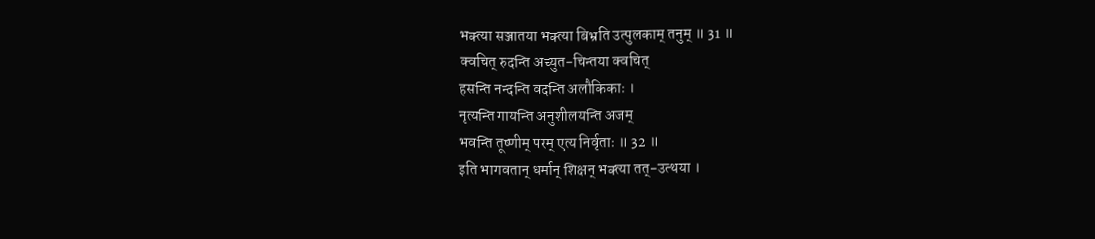भक्त्या सञ्जातया भक्त्या बिभ्रति उत्पुलकाम् तनुम् ॥ 31 ॥
क्वचित् रुदन्ति अच्युत-चिन्तया क्वचित्
हसन्ति नन्दन्ति वदन्ति अलौकिकाः ।
नृत्यन्ति गायन्ति अनुशीलयन्ति अजम्
भवन्ति तूष्णीम् परम् एत्य निर्वृताः ॥ 32 ॥
इति भागवतान् धर्मान् शिक्षन् भक्त्या तत्-उत्थया ।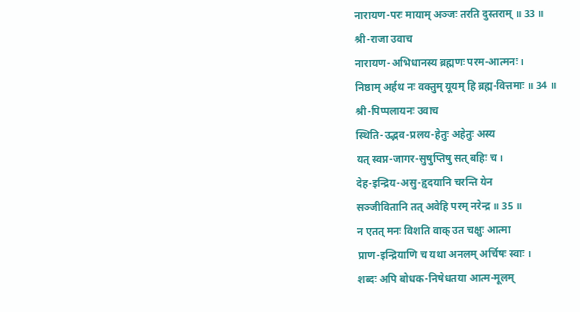नारायण-परः मायाम् अञ्जः तरति दुस्तराम् ॥ 33 ॥
श्री-राजा उवाच
नारायण-अभिधानस्य ब्रह्मणः परम-आत्मनः ।
निष्ठाम् अर्हथ नः वक्तुम् यूयम् हि ब्रह्म-वित्तमाः ॥ 34 ॥
श्री-पिप्पलायनः उवाच
स्थिति-उद्भव-प्रलय-हेतुः अहेतुः अस्य
यत् स्वप्न-जागर-सुषुप्तिषु सत् बहिः च ।
देह-इन्द्रिय-असु-हृदयानि चरन्ति येन
सञ्जीवितानि तत् अवेहि परम् नरेन्द्र ॥ 35 ॥
न एतत् मनः विशति वाक् उत चक्षुः आत्मा
प्राण-इन्द्रियाणि च यथा अनलम् अर्चिषः स्वाः ।
शब्दः अपि बोधक-निषेधतया आत्म-मूलम्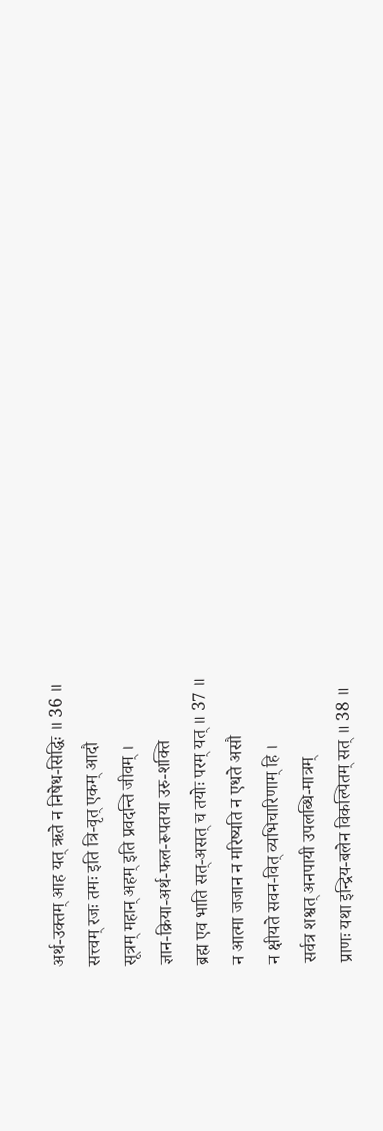अर्थ-उक्तम् आह यत् ऋते न निषेध-सिद्धिः ॥ 36 ॥
सत्त्वम् रजः तमः इति त्रि-वृत् एकम् आदौ
सूत्रम् महान् अहम् इति प्रवदन्ति जीवम् ।
ज्ञान-क्रिया-अर्थ-फल-रूपतया उरु-शक्ति
ब्रह्म एव भाति सत्-असत् च तयोः परम् यत् ॥ 37 ॥
न आत्मा जजान न मरिष्यति न एधते असौ
न क्षीयते सवन-वित् व्यभिचारिणाम् हि ।
सर्वत्र शश्वत् अनपायी उपलब्धि-मात्रम्
प्राणः यथा इन्द्रिय-बलेन विकल्पितम् सत् ॥ 38 ॥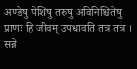अण्डेषु पेशिषु तरुषु अविनिश्चितेषु
प्राणः हि जीवम् उपधावति तत्र तत्र ।
सन्ने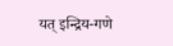यत् इन्द्रिय-गणे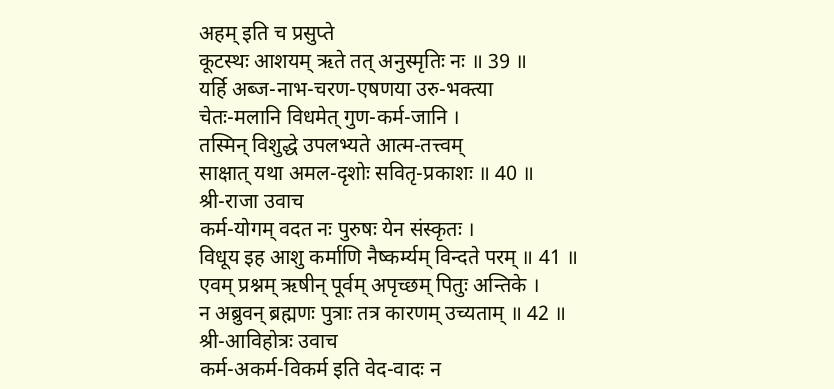अहम् इति च प्रसुप्ते
कूटस्थः आशयम् ऋते तत् अनुस्मृतिः नः ॥ 39 ॥
यर्हि अब्ज-नाभ-चरण-एषणया उरु-भक्त्या
चेतः-मलानि विधमेत् गुण-कर्म-जानि ।
तस्मिन् विशुद्धे उपलभ्यते आत्म-तत्त्वम्
साक्षात् यथा अमल-दृशोः सवितृ-प्रकाशः ॥ 40 ॥
श्री-राजा उवाच
कर्म-योगम् वदत नः पुरुषः येन संस्कृतः ।
विधूय इह आशु कर्माणि नैष्कर्म्यम् विन्दते परम् ॥ 41 ॥
एवम् प्रश्नम् ऋषीन् पूर्वम् अपृच्छम् पितुः अन्तिके ।
न अब्रुवन् ब्रह्मणः पुत्राः तत्र कारणम् उच्यताम् ॥ 42 ॥
श्री-आविहोत्रः उवाच
कर्म-अकर्म-विकर्म इति वेद-वादः न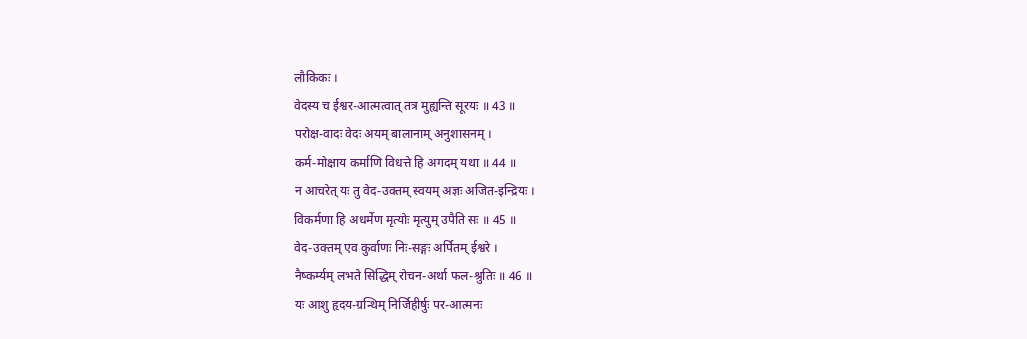लौकिकः ।
वेदस्य च ईश्वर-आत्मत्वात् तत्र मुह्यन्ति सूरयः ॥ 43 ॥
परोक्ष-वादः वेदः अयम् बालानाम् अनुशासनम् ।
कर्म-मोक्षाय कर्माणि विधत्ते हि अगदम् यथा ॥ 44 ॥
न आचरेत् यः तु वेद-उक्तम् स्वयम् अज्ञः अजित-इन्द्रियः ।
विकर्मणा हि अधर्मेण मृत्योः मृत्युम् उपैति सः ॥ 45 ॥
वेद-उक्तम् एव कुर्वाणः निः-सङ्गः अर्पितम् ईश्वरे ।
नैष्कर्म्यम् लभते सिद्धिम् रोचन-अर्था फल-श्रुतिः ॥ 46 ॥
यः आशु हृदय-ग्रन्थिम् निर्जिहीर्षुः पर-आत्मनः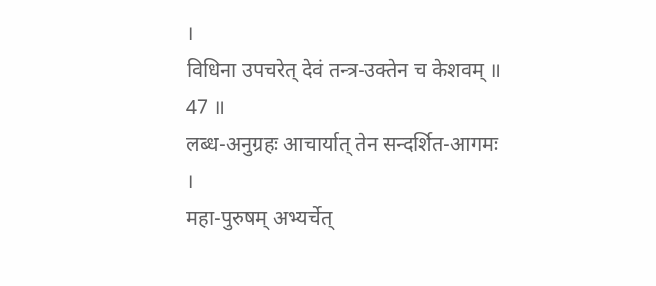।
विधिना उपचरेत् देवं तन्त्र-उक्तेन च केशवम् ॥ 47 ॥
लब्ध-अनुग्रहः आचार्यात् तेन सन्दर्शित-आगमः ।
महा-पुरुषम् अभ्यर्चेत्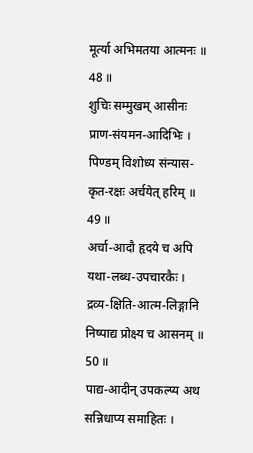मूर्त्या अभिमतया आत्मनः ॥ 48 ॥
शुचिः सम्मुखम् आसीनः प्राण-संयमन-आदिभिः ।
पिण्डम् विशोध्य संन्यास-कृत-रक्षः अर्चयेत् हरिम् ॥ 49 ॥
अर्चा-आदौ हृदये च अपि यथा-लब्ध-उपचारकैः ।
द्रव्य-क्षिति-आत्म-लिङ्गानि निष्पाद्य प्रोक्ष्य च आसनम् ॥ 50 ॥
पाद्य-आदीन् उपकल्प्य अथ सन्निधाप्य समाहितः ।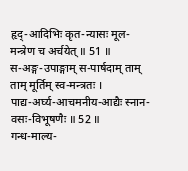हृद्-आदिभिः कृत-न्यासः मूल-मन्त्रेण च अर्चयेत् ॥ 51 ॥
स-अङ्ग-उपाङ्गाम् स-पार्षदाम् ताम् ताम् मूर्तिम् स्व-मन्त्रतः ।
पाद्य-अर्घ्य-आचमनीय-आद्यैः स्नान-वसः-विभूषणैः ॥ 52 ॥
गन्ध-माल्य-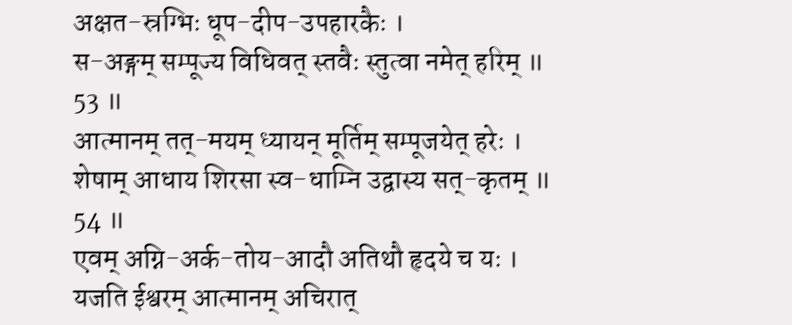अक्षत-स्रग्भिः धूप-दीप-उपहारकैः ।
स-अङ्गम् सम्पूज्य विधिवत् स्तवैः स्तुत्वा नमेत् हरिम् ॥ 53 ॥
आत्मानम् तत्-मयम् ध्यायन् मूर्तिम् सम्पूजयेत् हरेः ।
शेषाम् आधाय शिरसा स्व-धाम्नि उद्वास्य सत्-कृतम् ॥ 54 ॥
एवम् अग्नि-अर्क-तोय-आदौ अतिथौ हृदये च यः ।
यजति ईश्वरम् आत्मानम् अचिरात्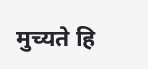मुच्यते हि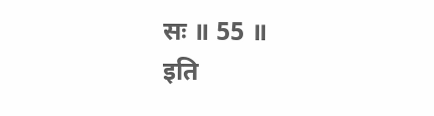सः ॥ 55 ॥
इति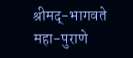श्रीमद्-भागवते महा-पुराणे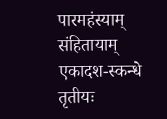पारमहंस्याम् संहितायाम्
एकादश-स्कन्धे तृतीयः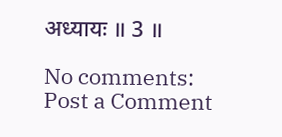अध्यायः ॥ 3 ॥

No comments:
Post a Comment